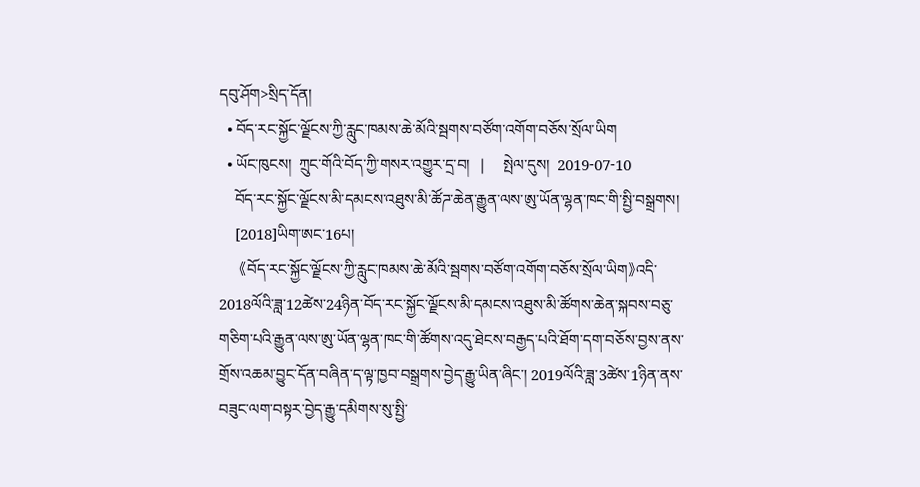དབུ་ཤོག>སྲིད་དོན།
  • བོད་རང་སྐྱོང་ལྗོངས་ཀྱི་རླུང་ཁམས་ཆེ་མོའི་སྦགས་བཙོག་འགོག་བཅོས་སྲོལ་ཡིག
  • ཡོང་ཁུངས།  ཀྲུང་གོའི་བོད་ཀྱི་གསར་འགྱུར་དྲ་བ།   |     སྤེལ་དུས།  2019-07-10
    བོད་རང་སྐྱོང་ལྗོངས་མི་དམངས་འཐུས་མི་ཚོཌ་ཆེན་རྒྱུན་ལས་ཨུ་ཡོན་ལྷན་ཁང་གི་སྤྱི་བསྒྲགས།
    [2018]ཡིག་ཨང་16པ།
    《བོད་རང་སྐྱོང་ལྗོངས་ཀྱི་རླུང་ཁམས་ཆེ་མོའི་སྦགས་བཙོག་འགོག་བཅོས་སྲོལ་ཡིག》འདི་2018ལོའི་ཟླ་12ཚེས་24ཉིན་བོད་རང་སྐྱོང་ལྗོངས་མི་དམངས་འཐུས་མི་ཚོགས་ཆེན་སྐབས་བཅུ་གཅིག་པའི་རྒྱུན་ལས་ཨུ་ཡོན་ལྷན་ཁང་གི་ཚོགས་འདུ་ཐེངས་བརྒྱད་པའི་ཐོག་དག་བཅོས་བྱས་ནས་གྲོས་འཆམ་བྱུང་དོན་བཞིན་ད་ལྟ་ཁྱབ་བསྒྲགས་བྱེད་རྒྱུ་ཡིན་ཞིང་། 2019ལོའི་ཟླ་3ཚེས་1ཉིན་ནས་བཟུང་ལག་བསྟར་བྱེད་རྒྱུ་དམིགས་སུ་སྤྱི་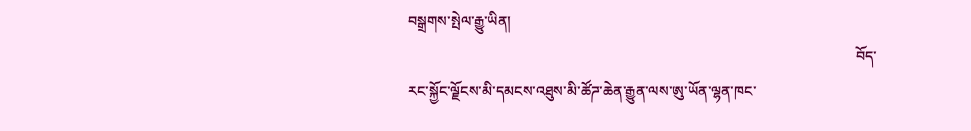བསྒྲགས་སྤེལ་རྒྱུ་ཡིན།
                                                                                                                           བོད་རང་སྐྱོང་ལྗོངས་མི་དམངས་འཐུས་མི་ཚོཌ་ཆེན་རྒྱུན་ལས་ཨུ་ཡོན་ལྷན་ཁང་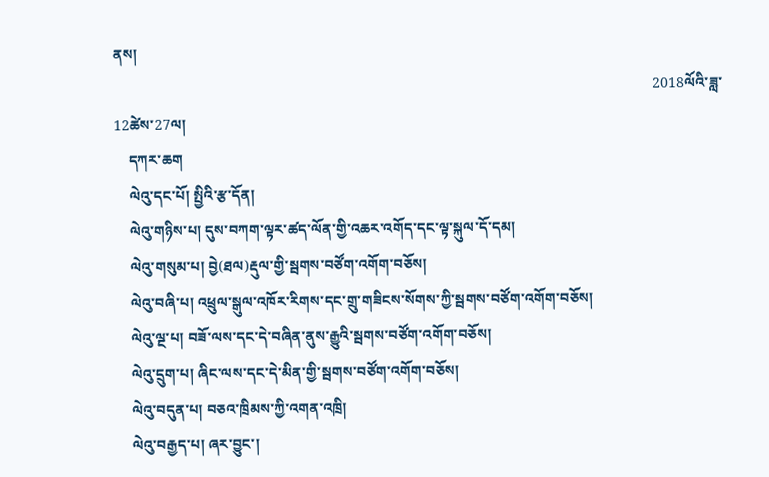ནས།
                                                                                                                                                    2018ལོའི་ཟླ་12ཚེས་27ལ།
    དཀར་ཆག
    ལེའུ་དང་པོ། སྤྱིའི་རྩ་དོན།
    ལེའུ་གཉིས་པ། དུས་བཀག་ལྟར་ཚད་ལོན་གྱི་འཆར་འགོད་དང་ལྟ་སྐུལ་དོ་དམ།
    ལེའུ་གསུམ་པ། བྱེ(ཐལ)རྡུལ་གྱི་སྦགས་བཙོག་འགོག་བཅོས།
    ལེའུ་བཞི་པ། འཕྲུལ་སྒུལ་འཁོར་རིགས་དང་གྲུ་གཟིངས་སོགས་ཀྱི་སྦགས་བཙོག་འགོག་བཅོས།
    ལེའུ་ལྔ་པ། བཟོ་ལས་དང་དེ་བཞིན་ནུས་རྒྱུའི་སྦགས་བཙོག་འགོག་བཅོས།
    ལེའུ་དྲུག་པ། ཞིང་ལས་དང་དེ་མིན་གྱི་སྦགས་བཙོག་འགོག་བཅོས།
    ལེའུ་བདུན་པ། བཅའ་ཁྲིམས་ཀྱི་འགན་འཁྲི།
    ལེའུ་བརྒྱད་པ། ཞར་བྱུང་།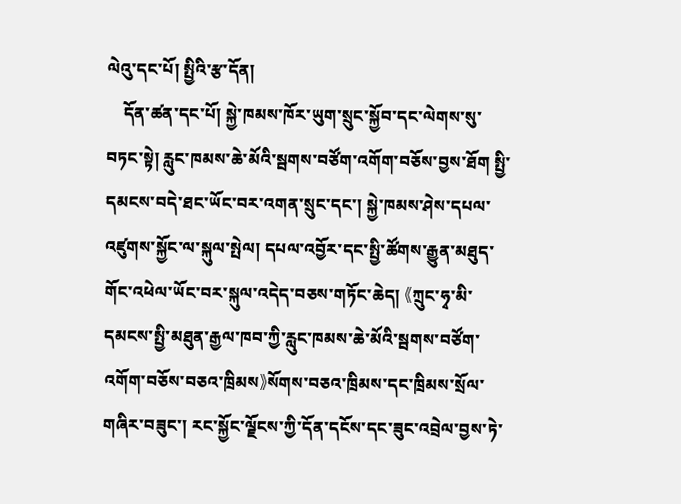ལེའུ་དང་པོ། སྤྱིའི་རྩ་དོན།
    དོན་ཚན་དང་པོ། སྐྱེ་ཁམས་ཁོར་ཡུག་སྲུང་སྐྱོབ་དང་ལེགས་སུ་བཏང་སྟེ། རླུང་ཁམས་ཆེ་མོའི་སྦགས་བཙོག་འགོག་བཅོས་བྱས་ཐོག སྤྱི་དམངས་བདེ་ཐང་ཡོང་བར་འགན་སྲུང་དང་། སྐྱེ་ཁམས་ཤེས་དཔལ་འཛུགས་སྐྱོང་ལ་སྐུལ་སྤེལ། དཔལ་འབྱོར་དང་སྤྱི་ཚོགས་རྒྱུན་མཐུད་གོང་འཕེལ་ཡོང་བར་སྐུལ་འདེད་བཅས་གཏོང་ཆེད། 《ཀྲུང་ཧྭ་མི་དམངས་སྤྱི་མཐུན་རྒྱལ་ཁབ་ཀྱི་རླུང་ཁམས་ཆེ་མོའི་སྦགས་བཙོག་འགོག་བཅོས་བཅའ་ཁྲིམས》སོགས་བཅའ་ཁྲིམས་དང་ཁྲིམས་སྲོལ་གཞིར་བཟུང་། རང་སྐྱོང་ལྗོངས་ཀྱི་དོན་དངོས་དང་ཟུང་འབྲེལ་བྱས་ཏེ་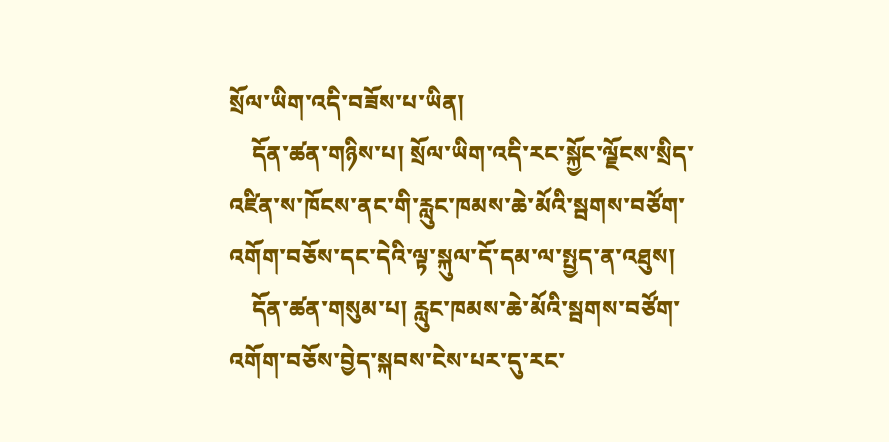སྲོལ་ཡིག་འདི་བཟོས་པ་ཡིན།
    དོན་ཚན་གཉིས་པ། སྲོལ་ཡིག་འདི་རང་སྐྱོང་ལྗོངས་སྲིད་འཛིན་ས་ཁོངས་ནང་གི་རླུང་ཁམས་ཆེ་མོའི་སྦགས་བཙོག་འགོག་བཅོས་དང་དེའི་ལྟ་སྐུལ་དོ་དམ་ལ་སྤྱད་ན་འཐུས།
    དོན་ཚན་གསུམ་པ། རླུང་ཁམས་ཆེ་མོའི་སྦགས་བཙོག་འགོག་བཅོས་བྱེད་སྐབས་ངེས་པར་དུ་རང་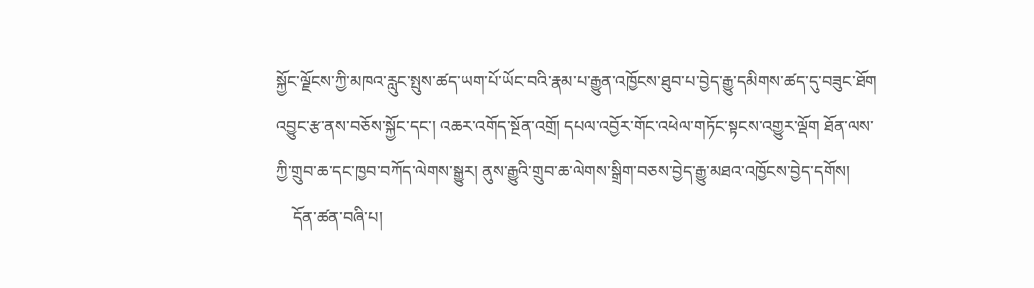སྐྱོང་ལྗོངས་ཀྱི་མཁའ་རླུང་སྤུས་ཚད་ཡག་པོ་ཡོང་བའི་རྣམ་པ་རྒྱུན་འཁྱོངས་ཐུབ་པ་བྱེད་རྒྱུ་དམིགས་ཚད་དུ་བཟུང་ཐོག འབྱུང་རྩ་ནས་བཅོས་སྐྱོང་དང་། འཆར་འགོད་སྔོན་འགྲོ། དཔལ་འབྱོར་གོང་འཕེལ་གཏོང་སྟངས་འགྱུར་ལྡོག ཐོན་ལས་ཀྱི་གྲུབ་ཆ་དང་ཁྱབ་བཀོད་ལེགས་སྒྱུར། ནུས་རྒྱུའི་གྲུབ་ཆ་ལེགས་སྒྲིག་བཅས་བྱེད་རྒྱུ་མཐའ་འཁྱོངས་བྱེད་དགོས།
    དོན་ཚན་བཞི་པ།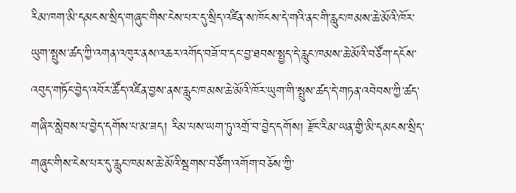རིམ་ཁག་མི་དམངས་སྲིད་གཞུང་གིས་ངེས་པར་དུ་སྲིད་འཛིན་ས་ཁོངས་དེ་གའི་ནང་གི་རླུང་ཁམས་ཆེ་མོའི་ཁོར་ཡུག་སྤུས་ཚད་ཀྱི་འགན་འཁུར་ནས་འཆར་འགོད་བཟོ་བ་དང་བྱ་ཐབས་སྤྱད་དེ་རླུང་ཁམས་ཆེ་མོའི་བཙོག་དངོས་འབུད་གཏོང་བྱེད་འབོར་ཚོད་འཛིན་བྱས་ནས་རླུང་ཁམས་ཆེ་མོའི་ཁོར་ཡུག་གི་སྤུས་ཚད་དེ་གཏན་འབེབས་ཀྱི་ཚད་གཞིར་སླེབས་པ་བྱེད་དགོས་པ་མ་ཟད། རིམ་པས་ཡག་ཏུ་འགྲོ་བ་བྱེད་དགོས། རྫོང་རིམ་ཡན་གྱི་མི་དམངས་སྲིད་གཞུང་གིས་ངེས་པར་དུ་རླུང་ཁམས་ཆེ་མོའི་སྦགས་བཙོག་འགོག་བཅོས་ཀྱི་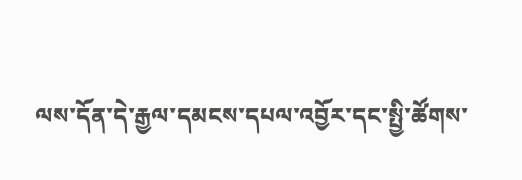ལས་དོན་དེ་རྒྱལ་དམངས་དཔལ་འབྱོར་དང་སྤྱི་ཚོགས་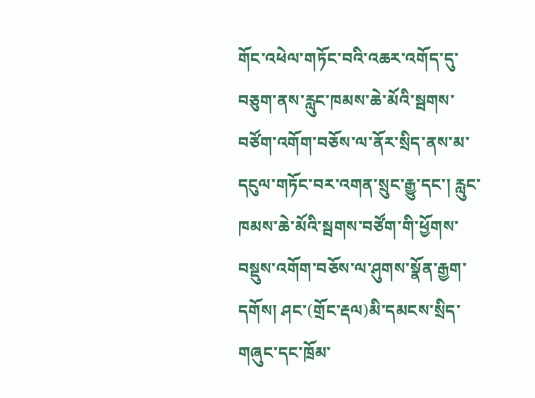གོང་འཕེལ་གཏོང་བའི་འཆར་འགོད་དུ་བཅུག་ནས་རླུང་ཁམས་ཆེ་མོའི་སྦགས་བཙོག་འགོག་བཅོས་ལ་ནོར་སྲིད་ནས་མ་དངུལ་གཏོང་བར་འགན་སྲུང་རྒྱུ་དང་། རླུང་ཁམས་ཆེ་མོའི་སྦགས་བཙོག་གི་ཕྱོགས་བསྡུས་འགོག་བཅོས་ལ་ཤུགས་སྣོན་རྒྱག་དགོས། ཤང་(གྲོང་རྡལ)མི་དམངས་སྲིད་གཞུང་དང་ཁྲོམ་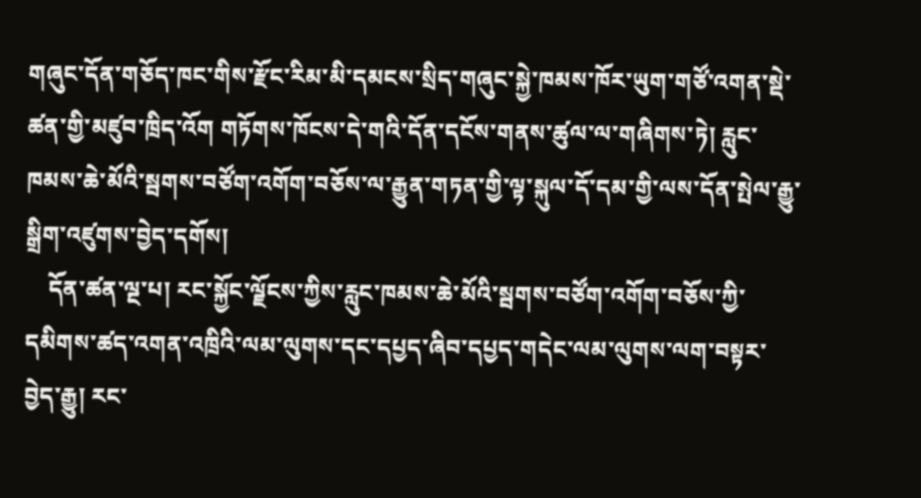གཞུང་དོན་གཅོད་ཁང་གིས་རྫོང་རིམ་མི་དམངས་སྲིད་གཞུང་སྐྱེ་ཁམས་ཁོར་ཡུག་གཙོ་འགན་སྡེ་ཚན་གྱི་མཛུབ་ཁྲིད་འོག གཏོགས་ཁོངས་དེ་གའི་དོན་དངོས་གནས་ཚུལ་ལ་གཞིགས་ཏེ། རླུང་ཁམས་ཆེ་མོའི་སྦགས་བཙོག་འགོག་བཅོས་ལ་རྒྱུན་གཏན་གྱི་ལྟ་སྐུལ་དོ་དམ་གྱི་ལས་དོན་སྤེལ་རྒྱུ་སྒྲིག་འཛུགས་བྱེད་དགོས།
    དོན་ཚན་ལྔ་པ། རང་སྐྱོང་ལྗོངས་ཀྱིས་རླུང་ཁམས་ཆེ་མོའི་སྦགས་བཙོག་འགོག་བཅོས་ཀྱི་དམིགས་ཚད་འགན་འཁྲིའི་ལམ་ལུགས་དང་དཔྱད་ཞིབ་དཔྱད་གདེང་ལམ་ལུགས་ལག་བསྟར་བྱེད་རྒྱུ། རང་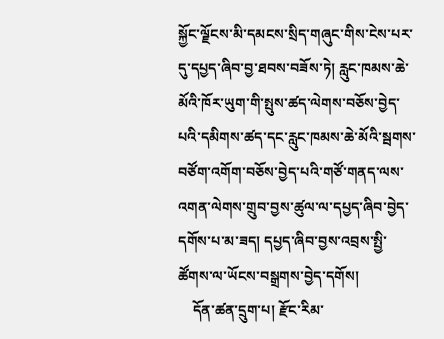སྐྱོང་ལྗོངས་མི་དམངས་སྲིད་གཞུང་གིས་ངེས་པར་དུ་དཔྱད་ཞིབ་བྱ་ཐབས་བཟོས་ཏེ། རླུང་ཁམས་ཆེ་མོའི་ཁོར་ཡུག་གི་སྤུས་ཚད་ལེགས་བཅོས་བྱེད་པའི་དམིགས་ཚད་དང་རླུང་ཁམས་ཆེ་མོའི་སྦགས་བཙོག་འགོག་བཅོས་བྱེད་པའི་གཙོ་གནད་ལས་འགན་ལེགས་གྲུབ་བྱས་ཚུལ་ལ་དཔྱད་ཞིབ་བྱེད་དགོས་པ་མ་ཟད། དཔྱད་ཞིབ་བྱས་འབྲས་སྤྱི་ཚོགས་ལ་ཡོངས་བསྒྲགས་བྱེད་དགོས།
    དོན་ཚན་དྲུག་པ། རྫོང་རིམ་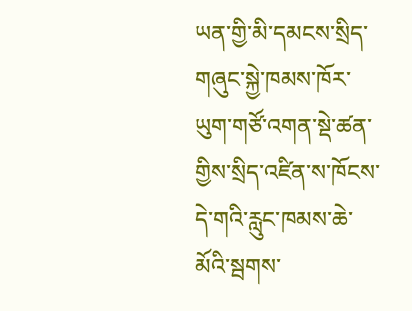ཡན་གྱི་མི་དམངས་སྲིད་གཞུང་སྐྱེ་ཁམས་ཁོར་ཡུག་གཙོ་འགན་སྡེ་ཚན་གྱིས་སྲིད་འཛིན་ས་ཁོངས་དེ་གའི་རླུང་ཁམས་ཆེ་མོའི་སྦགས་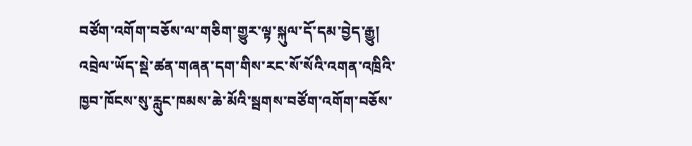བཙོག་འགོག་བཅོས་ལ་གཅིག་གྱུར་ལྟ་སྐུལ་དོ་དམ་བྱེད་རྒྱུ། འབྲེལ་ཡོད་སྡེ་ཚན་གཞན་དག་གིས་རང་སོ་སོའི་འགན་འཁྲིའི་ཁྱབ་ཁོངས་སུ་རླུང་ཁམས་ཆེ་མོའི་སྦགས་བཙོག་འགོག་བཅོས་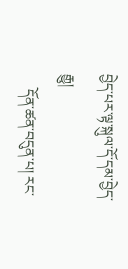བྱེད་པར་ལྟ་སྐུལ་དོ་དམ་བྱེད་རྒྱུ།
    དོན་ཚན་བདུན་པ། རང་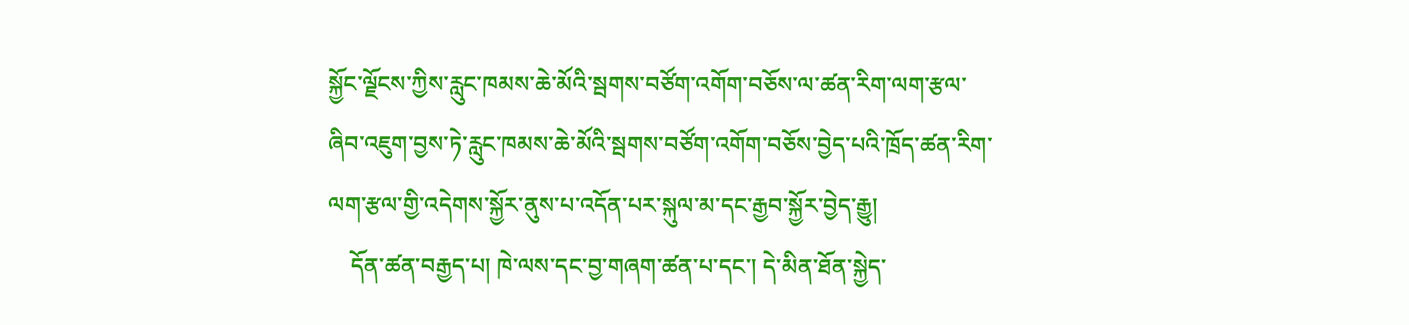སྐྱོང་ལྗོངས་ཀྱིས་རླུང་ཁམས་ཆེ་མོའི་སྦགས་བཙོག་འགོག་བཅོས་ལ་ཚན་རིག་ལག་རྩལ་ཞིབ་འཇུག་བྱས་ཏེ་རླུང་ཁམས་ཆེ་མོའི་སྦགས་བཙོག་འགོག་བཅོས་བྱེད་པའི་ཁྲོད་ཚན་རིག་ལག་རྩལ་གྱི་འདེགས་སྐྱོར་ནུས་པ་འདོན་པར་སྐུལ་མ་དང་རྒྱབ་སྐྱོར་བྱེད་རྒྱུ།
    དོན་ཚན་བརྒྱད་པ། ཁེ་ལས་དང་བྱ་གཞག་ཚན་པ་དང་། དེ་མིན་ཐོན་སྐྱེད་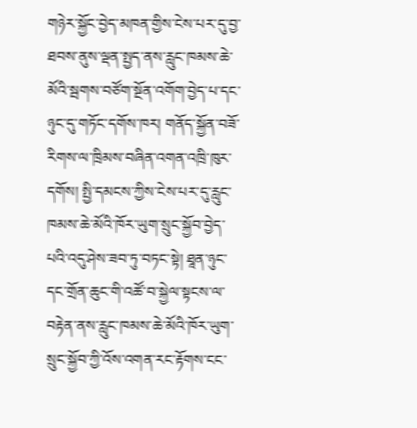གཉེར་སྐྱོང་བྱེད་མཁན་གྱིས་ངེས་པར་དུ་བྱ་ཐབས་ནུས་ལྡན་སྤྱད་ནས་རླུང་ཁམས་ཆེ་མོའི་སྦགས་བཙོག་སྔོན་འགོག་བྱེད་པ་དང་ཉུང་དུ་གཏོང་དགོས་ཁར། གནོད་སྐྱོན་བཟོ་རིགས་ལ་ཁྲིམས་བཞིན་འགན་འཁྲི་ཁུར་དགོས། སྤྱི་དམངས་ཀྱིས་ངེས་པར་དུ་རླུང་ཁམས་ཆེ་མོའི་ཁོར་ཡུག་སྲུང་སྐྱོབ་བྱེད་པའི་འདུ་ཤེས་ཟབ་ཏུ་བཏང་སྟེ། ཐཱན་ཉུང་དང་གྲོན་ཆུང་གི་འཚོ་བ་སྐྱེལ་སྟངས་ལ་བརྟེན་ནས་རླུང་ཁམས་ཆེ་མོའི་ཁོར་ཡུག་སྲུང་སྐྱོབ་ཀྱི་འོས་འགན་རང་རྟོགས་ངང་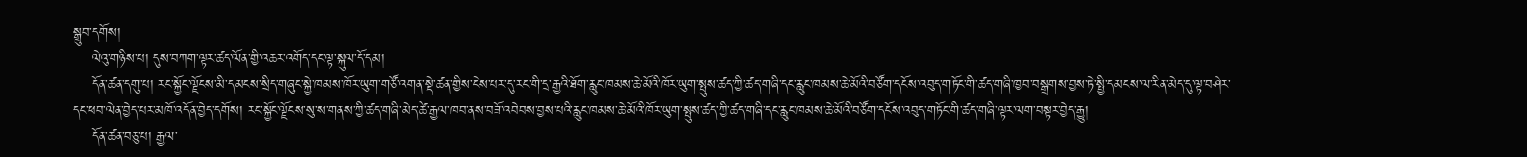སྒྲུབ་དགོས།
    ལེའུ་གཉིས་པ། དུས་བཀག་ལྟར་ཚད་ལོན་གྱི་འཆར་འགོད་དང་ལྟ་སྐུལ་དོ་དམ།
    དོན་ཚན་དགུ་པ། རང་སྐྱོང་ལྗོངས་མི་དམངས་སྲིད་གཞུང་སྐྱེ་ཁམས་ཁོར་ཡུག་གཙོ་འགན་སྡེ་ཚན་གྱིས་ངེས་པར་དུ་རང་གི་དྲ་རྒྱའི་ཐོག་རླུང་ཁམས་ཆེ་མོའི་ཁོར་ཡུག་སྤུས་ཚད་ཀྱི་ཚད་གཞི་དང་རླུང་ཁམས་ཆེ་མོའི་བཙོག་དངོས་འབུད་གཏོང་གི་ཚད་གཞི་ཁྱབ་བསྒྲགས་བྱས་ཏེ་སྤྱི་དམངས་ལ་རིན་མེད་དུ་ལྟ་བཤེར་དང་ཕབ་ལེན་བྱེད་པར་མཁོ་འདོན་བྱེད་དགོས། རང་སྐྱོང་ལྗོངས་སུ་ས་གནས་ཀྱི་ཚད་གཞི་མེད་ཚེ་རྒྱལ་ཁབ་ནས་བཟོ་འབེབས་བྱས་པའི་རླུང་ཁམས་ཆེ་མོའི་ཁོར་ཡུག་སྤུས་ཚད་ཀྱི་ཚད་གཞི་དང་རླུང་ཁམས་ཆེ་མོའི་བཙོག་དངོས་འབུད་གཏོང་གི་ཚད་གཞི་ལྟར་ལག་བསྟར་བྱེད་རྒྱུ།
    དོན་ཚན་བཅུ་པ། རྒྱལ་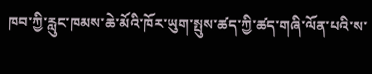ཁབ་ཀྱི་རླུང་ཁམས་ཆེ་མོའི་ཁོར་ཡུག་སྤུས་ཚད་ཀྱི་ཚད་གཞི་ལོན་པའི་ས་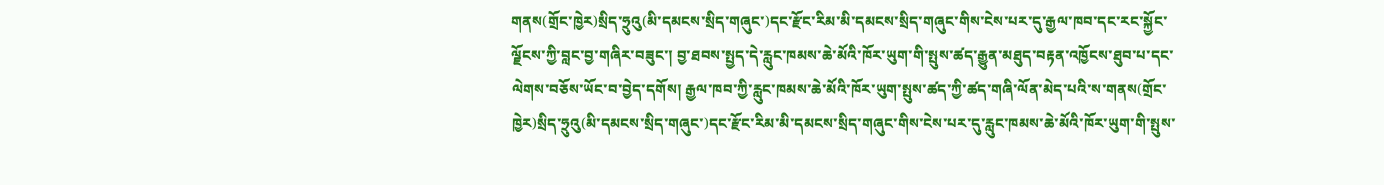གནས(གྲོང་ཁྱེར)སྲིད་ཧྲུའུ(མི་དམངས་སྲིད་གཞུང་)དང་རྫོང་རིམ་མི་དམངས་སྲིད་གཞུང་གིས་ངེས་པར་དུ་རྒྱལ་ཁབ་དང་རང་སྐྱོང་ལྗོངས་ཀྱི་བླང་བྱ་གཞིར་བཟུང་། བྱ་ཐབས་སྤྱད་དེ་རླུང་ཁམས་ཆེ་མོའི་ཁོར་ཡུག་གི་སྤུས་ཚད་རྒྱུན་མཐུད་བརྟན་འཁྱོངས་ཐུབ་པ་དང་ལེགས་བཅོས་ཡོང་བ་བྱེད་དགོས། རྒྱལ་ཁབ་ཀྱི་རླུང་ཁམས་ཆེ་མོའི་ཁོར་ཡུག་སྤུས་ཚད་ཀྱི་ཚད་གཞི་ལོན་མེད་པའི་ས་གནས(གྲོང་ཁྱེར)སྲིད་ཧྲུའུ(མི་དམངས་སྲིད་གཞུང་)དང་རྫོང་རིམ་མི་དམངས་སྲིད་གཞུང་གིས་ངེས་པར་དུ་རླུང་ཁམས་ཆེ་མོའི་ཁོར་ཡུག་གི་སྤུས་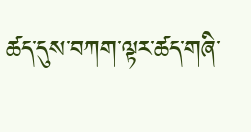ཚད་དུས་བཀག་ལྟར་ཚད་གཞི་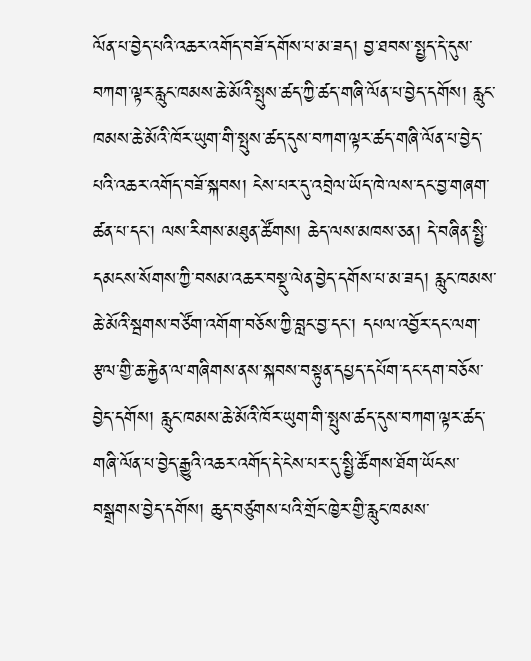ལོན་པ་བྱེད་པའི་འཆར་འགོད་བཟོ་དགོས་པ་མ་ཟད། བྱ་ཐབས་སྤྱད་དེ་དུས་བཀག་ལྟར་རླུང་ཁམས་ཆེ་མོའི་སྤུས་ཚད་ཀྱི་ཚད་གཞི་ལོན་པ་བྱེད་དགོས། རླུང་ཁམས་ཆེ་མོའི་ཁོར་ཡུག་གི་སྤུས་ཚད་དུས་བཀག་ལྟར་ཚད་གཞི་ལོན་པ་བྱེད་པའི་འཆར་འགོད་བཟོ་སྐབས། ངེས་པར་དུ་འབྲེལ་ཡོད་ཁེ་ལས་དང་བྱ་གཞག་ཚན་པ་དང་། ལས་རིགས་མཐུན་ཚོགས། ཆེད་ལས་མཁས་ཅན། དེ་བཞིན་སྤྱི་དམངས་སོགས་ཀྱི་བསམ་འཆར་བསྡུ་ལེན་བྱེད་དགོས་པ་མ་ཟད། རླུང་ཁམས་ཆེ་མོའི་སྦགས་བཙོག་འགོག་བཅོས་ཀྱི་བླང་བྱ་དང་། དཔལ་འབྱོར་དང་ལག་རྩལ་གྱི་ཆ་རྐྱེན་ལ་གཞིགས་ནས་སྐབས་བསྟུན་དཔྱད་དཔོག་དང་དག་བཅོས་བྱེད་དགོས། རླུང་ཁམས་ཆེ་མོའི་ཁོར་ཡུག་གི་སྤུས་ཚད་དུས་བཀག་ལྟར་ཚད་གཞི་ལོན་པ་བྱེད་རྒྱུའི་འཆར་འགོད་དེ་ངེས་པར་དུ་སྤྱི་ཚོགས་ཐོག་ཡོངས་བསྒྲགས་བྱེད་དགོས། ཆུད་བཙུགས་པའི་གྲོང་ཁྱེར་གྱི་རླུང་ཁམས་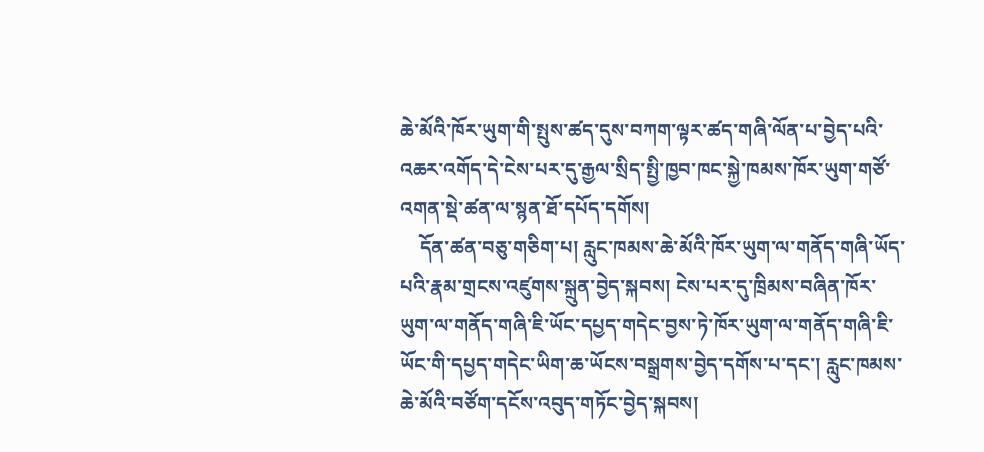ཆེ་མོའི་ཁོར་ཡུག་གི་སྤུས་ཚད་དུས་བཀག་ལྟར་ཚད་གཞི་ལོན་པ་བྱེད་པའི་འཆར་འགོད་དེ་ངེས་པར་དུ་རྒྱལ་སྲིད་སྤྱི་ཁྱབ་ཁང་སྐྱེ་ཁམས་ཁོར་ཡུག་གཙོ་འགན་སྡེ་ཚན་ལ་སྙན་ཐོ་དཔོད་དགོས།
    དོན་ཚན་བཅུ་གཅིག་པ། རླུང་ཁམས་ཆེ་མོའི་ཁོར་ཡུག་ལ་གནོད་གཞི་ཡོད་པའི་རྣམ་གྲངས་འཛུགས་སྐྲུན་བྱེད་སྐབས། ངེས་པར་དུ་ཁྲིམས་བཞིན་ཁོར་ཡུག་ལ་གནོད་གཞི་ཇི་ཡོང་དཔྱད་གདེང་བྱས་ཏེ་ཁོར་ཡུག་ལ་གནོད་གཞི་ཇི་ཡོང་གི་དཔྱད་གདེང་ཡིག་ཆ་ཡོངས་བསྒྲགས་བྱེད་དགོས་པ་དང་། རླུང་ཁམས་ཆེ་མོའི་བཙོག་དངོས་འབུད་གཏོང་བྱེད་སྐབས།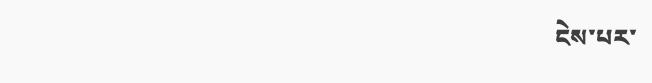ངེས་པར་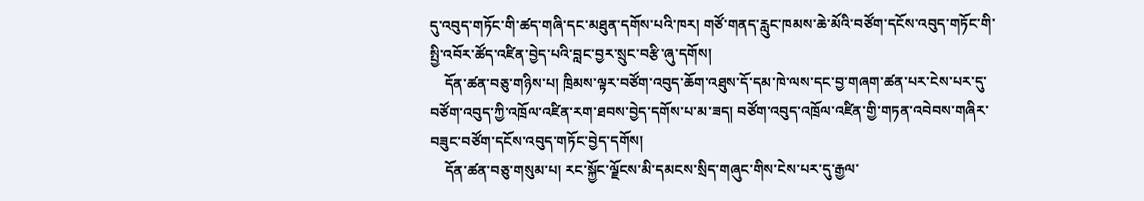དུ་འབུད་གཏོང་གི་ཚད་གཞི་དང་མཐུན་དགོས་པའི་ཁར། གཙོ་གནད་རླུང་ཁམས་ཆེ་མོའི་བཙོག་དངོས་འབུད་གཏོང་གི་སྤྱི་འབོར་ཚོད་འཛིན་བྱེད་པའི་བླང་བྱར་སྲུང་བརྩི་ཞུ་དགོས།
    དོན་ཚན་བཅུ་གཉིས་པ། ཁྲིམས་ལྟར་བཙོག་འབུད་ཆོག་འཐུས་དོ་དམ་ཁེ་ལས་དང་བྱ་གཞག་ཚན་པར་ངེས་པར་དུ་བཙོག་འབུད་ཀྱི་འཁྲོལ་འཛིན་རག་ཐབས་བྱེད་དགོས་པ་མ་ཟད། བཙོག་འབུད་འཁྲོལ་འཛིན་གྱི་གཏན་འབེབས་གཞིར་བཟུང་བཙོག་དངོས་འབུད་གཏོང་བྱེད་དགོས།
    དོན་ཚན་བཅུ་གསུམ་པ། རང་སྐྱོང་ལྗོངས་མི་དམངས་སྲིད་གཞུང་གིས་ངེས་པར་དུ་རྒྱལ་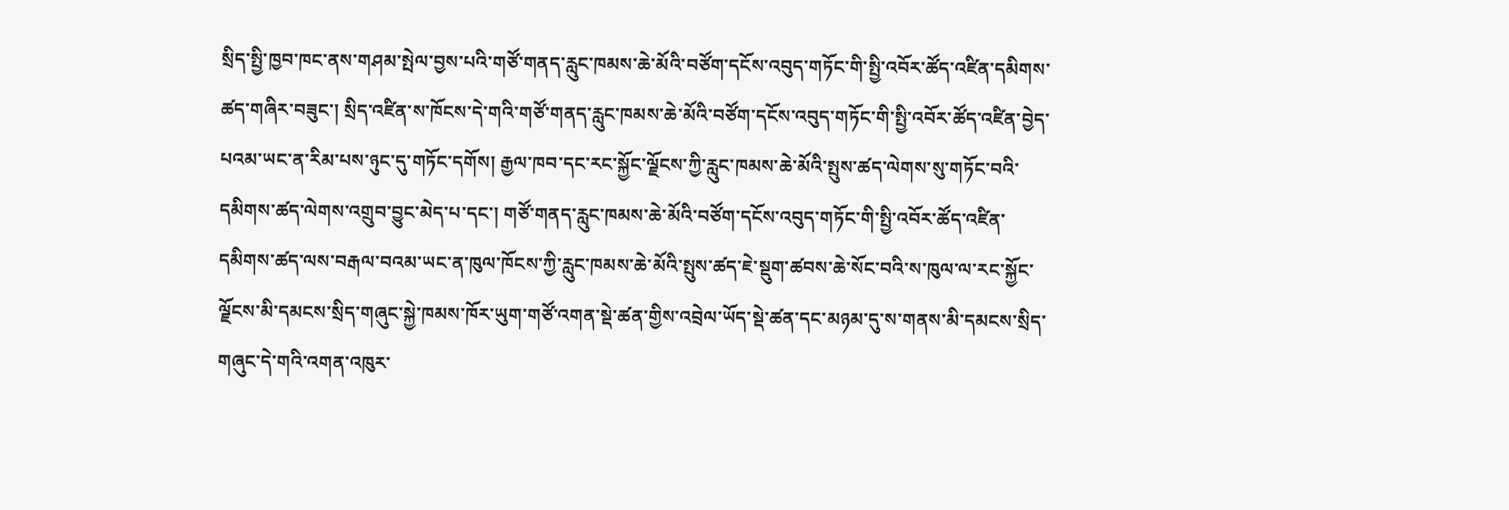སྲིད་སྤྱི་ཁྱབ་ཁང་ནས་གཤམ་སྤེལ་བྱས་པའི་གཙོ་གནད་རླུང་ཁམས་ཆེ་མོའི་བཙོག་དངོས་འབུད་གཏོང་གི་སྤྱི་འབོར་ཚོད་འཛིན་དམིགས་ཚད་གཞིར་བཟུང་། སྲིད་འཛིན་ས་ཁོངས་དེ་གའི་གཙོ་གནད་རླུང་ཁམས་ཆེ་མོའི་བཙོག་དངོས་འབུད་གཏོང་གི་སྤྱི་འབོར་ཚོད་འཛིན་བྱེད་པའམ་ཡང་ན་རིམ་པས་ཉུང་དུ་གཏོང་དགོས། རྒྱལ་ཁབ་དང་རང་སྐྱོང་ལྗོངས་ཀྱི་རླུང་ཁམས་ཆེ་མོའི་སྤུས་ཚད་ལེགས་སུ་གཏོང་བའི་དམིགས་ཚད་ལེགས་འགྲུབ་བྱུང་མེད་པ་དང་། གཙོ་གནད་རླུང་ཁམས་ཆེ་མོའི་བཙོག་དངོས་འབུད་གཏོང་གི་སྤྱི་འབོར་ཚོད་འཛིན་དམིགས་ཚད་ལས་བརྒལ་བའམ་ཡང་ན་ཁུལ་ཁོངས་ཀྱི་རླུང་ཁམས་ཆེ་མོའི་སྤུས་ཚད་ཇེ་སྡུག་ཚབས་ཆེ་སོང་བའི་ས་ཁུལ་ལ་རང་སྐྱོང་ལྗོངས་མི་དམངས་སྲིད་གཞུང་སྐྱེ་ཁམས་ཁོར་ཡུག་གཙོ་འགན་སྡེ་ཚན་གྱིས་འབྲེལ་ཡོད་སྡེ་ཚན་དང་མཉམ་དུ་ས་གནས་མི་དམངས་སྲིད་གཞུང་དེ་གའི་འགན་འཁུར་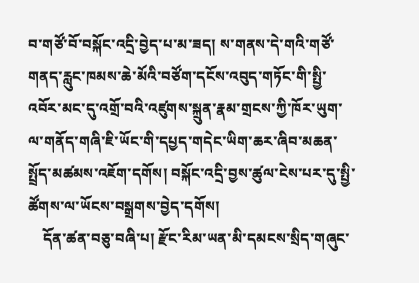བ་གཙོ་བོ་བསྐོང་འདྲི་བྱེད་པ་མ་ཟད། ས་གནས་དེ་གའི་གཙོ་གནད་རླུང་ཁམས་ཆེ་མོའི་བཙོག་དངོས་འབུད་གཏོང་གི་སྤྱི་འབོར་མང་དུ་འགྲོ་བའི་འཛུགས་སྐྲུན་རྣམ་གྲངས་ཀྱི་ཁོར་ཡུག་ལ་གནོད་གཞི་ཇི་ཡོང་གི་དཔྱད་གདེང་ཡིག་ཆར་ཞིབ་མཆན་སྤྲོད་མཚམས་འཇོག་དགོས། བསྐོང་འདྲི་བྱས་ཚུལ་ངེས་པར་དུ་སྤྱི་ཚོགས་ལ་ཡོངས་བསྒྲགས་བྱེད་དགོས།
    དོན་ཚན་བཅུ་བཞི་པ། རྫོང་རིམ་ཡན་མི་དམངས་སྲིད་གཞུང་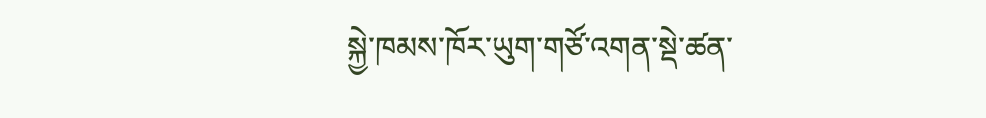སྐྱེ་ཁམས་ཁོར་ཡུག་གཙོ་འགན་སྡེ་ཚན་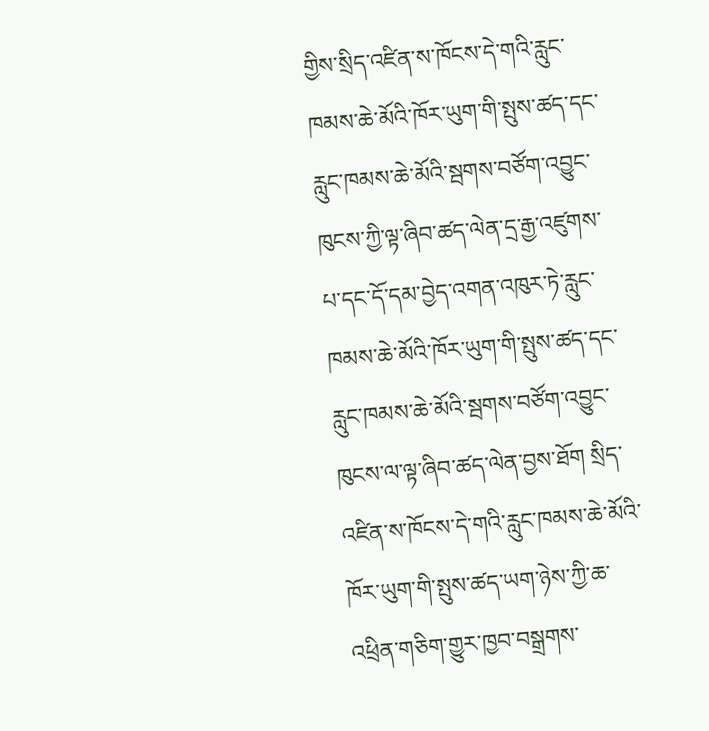གྱིས་སྲིད་འཛིན་ས་ཁོངས་དེ་གའི་རླུང་ཁམས་ཆེ་མོའི་ཁོར་ཡུག་གི་སྤུས་ཚད་དང་རླུང་ཁམས་ཆེ་མོའི་སྦགས་བཙོག་འབྱུང་ཁུངས་ཀྱི་ལྟ་ཞིབ་ཚད་ལེན་དྲ་རྒྱ་འཛུགས་པ་དང་དོ་དམ་བྱེད་འགན་འཁུར་ཏེ་རླུང་ཁམས་ཆེ་མོའི་ཁོར་ཡུག་གི་སྤུས་ཚད་དང་རླུང་ཁམས་ཆེ་མོའི་སྦགས་བཙོག་འབྱུང་ཁུངས་ལ་ལྟ་ཞིབ་ཚད་ལེན་བྱས་ཐོག སྲིད་འཛིན་ས་ཁོངས་དེ་གའི་རླུང་ཁམས་ཆེ་མོའི་ཁོར་ཡུག་གི་སྤུས་ཚད་ཡག་ཉེས་ཀྱི་ཆ་འཕྲིན་གཅིག་གྱུར་ཁྱབ་བསྒྲགས་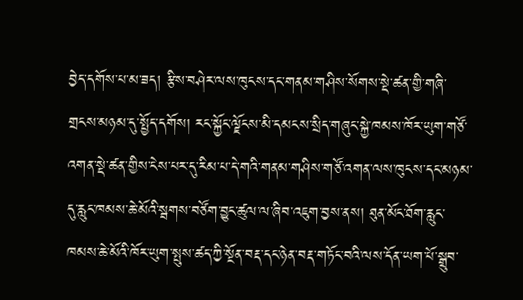བྱེད་དགོས་པ་མ་ཟད། རྩིས་བཤེར་ལས་ཁུངས་དང་གནམ་གཤིས་སོགས་སྡེ་ཚན་གྱི་གཞི་གྲངས་མཉམ་དུ་སྤྱོད་དགོས། རང་སྐྱོང་ལྗོངས་མི་དམངས་སྲིད་གཞུང་སྐྱེ་ཁམས་ཁོར་ཡུག་གཙོ་འགན་སྡེ་ཚན་གྱིས་ངེས་པར་དུ་རིམ་པ་དེ་གའི་གནམ་གཤིས་གཙོ་འགན་ལས་ཁུངས་དང་མཉམ་དུ་རླུང་ཁམས་ཆེ་མོའི་སྦགས་བཙོག་བྱུང་ཚུལ་ལ་ཞིབ་འཇུག་བྱས་ནས། ཐུན་མོང་ཐོག་རླུང་ཁམས་ཆེ་མོའི་ཁོར་ཡུག་སྤུས་ཚད་ཀྱི་སྔོན་བརྡ་དང་ཉེན་བརྡ་གཏོང་བའི་ལས་དོན་ཡག་པོ་སྒྲུབ་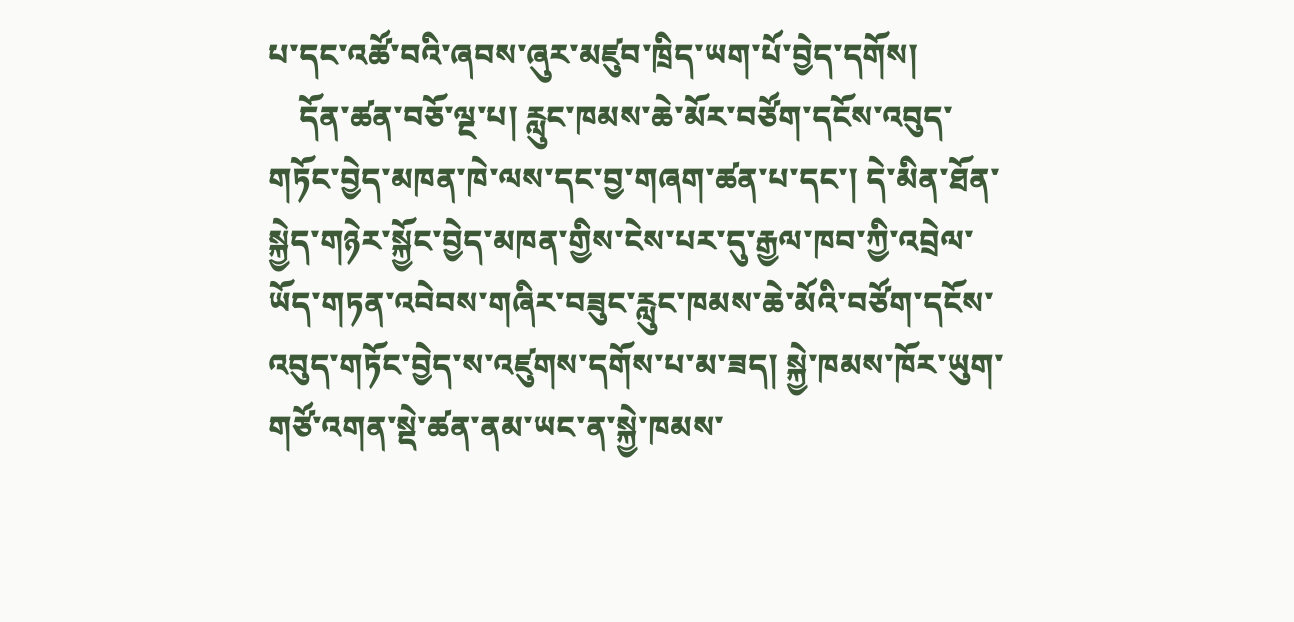པ་དང་འཚོ་བའི་ཞབས་ཞུར་མཛུབ་ཁྲིད་ཡག་པོ་བྱེད་དགོས།
    དོན་ཚན་བཅོ་ལྔ་པ། རླུང་ཁམས་ཆེ་མོར་བཙོག་དངོས་འབུད་གཏོང་བྱེད་མཁན་ཁེ་ལས་དང་བྱ་གཞག་ཚན་པ་དང་། དེ་མིན་ཐོན་སྐྱེད་གཉེར་སྐྱོང་བྱེད་མཁན་གྱིས་ངེས་པར་དུ་རྒྱལ་ཁབ་ཀྱི་འབྲེལ་ཡོད་གཏན་འབེབས་གཞིར་བཟུང་རླུང་ཁམས་ཆེ་མོའི་བཙོག་དངོས་འབུད་གཏོང་བྱེད་ས་འཛུགས་དགོས་པ་མ་ཟད། སྐྱེ་ཁམས་ཁོར་ཡུག་གཙོ་འགན་སྡེ་ཚན་ནམ་ཡང་ན་སྐྱེ་ཁམས་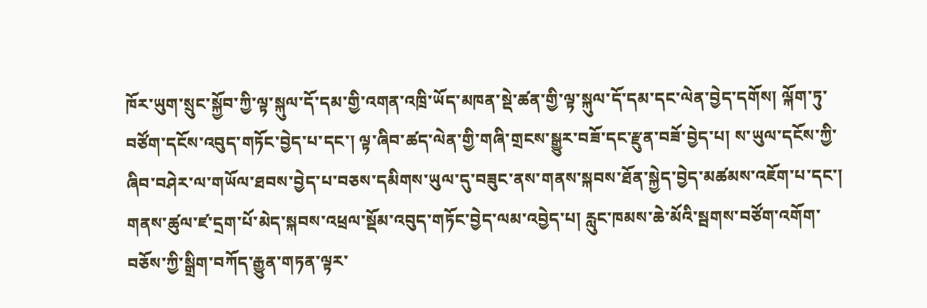ཁོར་ཡུག་སྲུང་སྐྱོབ་ཀྱི་ལྟ་སྐུལ་དོ་དམ་གྱི་འགན་འཁྲི་ཡོད་མཁན་སྡེ་ཚན་གྱི་ལྟ་སྐུལ་དོ་དམ་དང་ལེན་བྱེད་དགོས། ལྐོག་ཏུ་བཙོག་དངོས་འབུད་གཏོང་བྱེད་པ་དང་། ལྟ་ཞིབ་ཚད་ལེན་གྱི་གཞི་གྲངས་སྒྱུར་བཟོ་དང་རྫུན་བཟོ་བྱེད་པ། ས་ཡུལ་དངོས་ཀྱི་ཞིབ་བཤེར་ལ་གཡོལ་ཐབས་བྱེད་པ་བཅས་དམིགས་ཡུལ་དུ་བཟུང་ནས་གནས་སྐབས་ཐོན་སྐྱེད་བྱེད་མཚམས་འཇོག་པ་དང་། གནས་ཚུལ་ཛ་དྲག་པོ་མེད་སྐབས་འཕྲལ་སྡོམ་འབུད་གཏོང་བྱེད་ལམ་འབྱེད་པ། རླུང་ཁམས་ཆེ་མོའི་སྦགས་བཙོག་འགོག་བཅོས་ཀྱི་སྒྲིག་བཀོད་རྒྱུན་གཏན་ལྟར་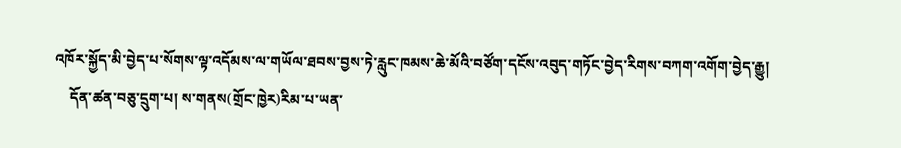འཁོར་སྐྱོད་མི་བྱེད་པ་སོགས་ལྟ་འདོམས་ལ་གཡོལ་ཐབས་བྱས་ཏེ་རླུང་ཁམས་ཆེ་མོའི་བཙོག་དངོས་འབུད་གཏོང་བྱེད་རིགས་བཀག་འགོག་བྱེད་རྒྱུ།
    དོན་ཚན་བཅུ་དྲུག་པ། ས་གནས(གྲོང་ཁྱེར)རིམ་པ་ཡན་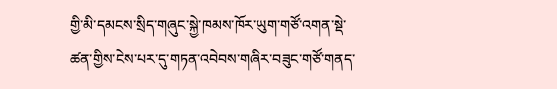གྱི་མི་དམངས་སྲིད་གཞུང་སྐྱེ་ཁམས་ཁོར་ཡུག་གཙོ་འགན་སྡེ་ཚན་གྱིས་ངེས་པར་དུ་གཏན་འབེབས་གཞིར་བཟུང་གཙོ་གནད་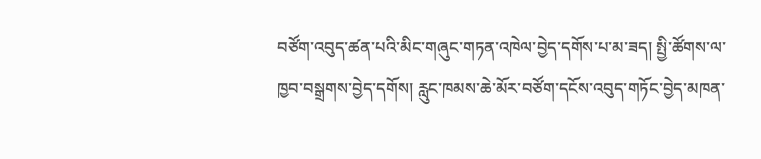བཙོག་འབུད་ཚན་པའི་མིང་གཞུང་གཏན་འཁེལ་བྱེད་དགོས་པ་མ་ཟད། སྤྱི་ཚོགས་ལ་ཁྱབ་བསྒྲགས་བྱེད་དགོས། རླུང་ཁམས་ཆེ་མོར་བཙོག་དངོས་འབུད་གཏོང་བྱེད་མཁན་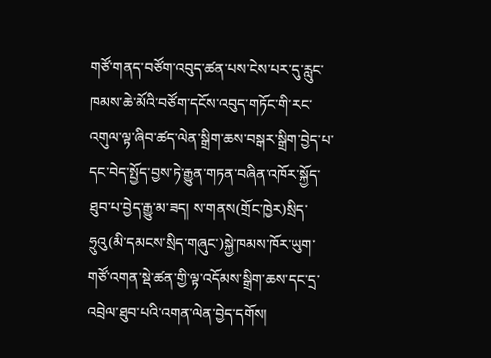གཙོ་གནད་བཙོག་འབུད་ཚན་པས་ངེས་པར་དུ་རླུང་ཁམས་ཆེ་མོའི་བཙོག་དངོས་འབུད་གཏོང་གི་རང་འགུལ་ལྟ་ཞིབ་ཚད་ལེན་སྒྲིག་ཆས་བསྒར་སྒྲིག་བྱེད་པ་དང་བེད་སྤྱོད་བྱས་ཏེ་རྒྱུན་གཏན་བཞིན་འཁོར་སྐྱོད་ཐུབ་པ་བྱེད་རྒྱུ་མ་ཟད། ས་གནས(གྲོང་ཁྱེར)སྲིད་ཧྲུའུ(མི་དམངས་སྲིད་གཞུང་)སྐྱེ་ཁམས་ཁོར་ཡུག་གཙོ་འགན་སྡེ་ཚན་གྱི་ལྟ་འདོམས་སྒྲིག་ཆས་དང་དྲ་འབྲེལ་ཐུབ་པའི་འགན་ལེན་བྱེད་དགོས།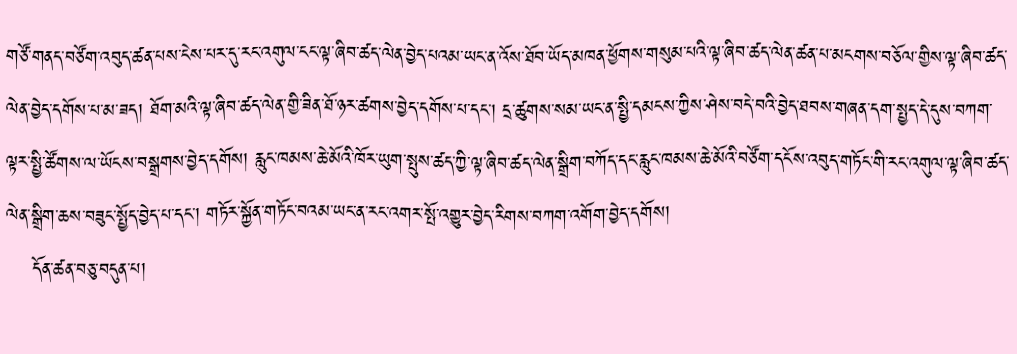གཙོ་གནད་བཙོག་འབུད་ཚན་པས་ངེས་པར་དུ་རང་འགུལ་ངང་ལྟ་ཞིབ་ཚད་ལེན་བྱེད་པའམ་ཡང་ན་འོས་ཐོབ་ཡོད་མཁན་ཕྱོགས་གསུམ་པའི་ལྟ་ཞིབ་ཚད་ལེན་ཚན་པ་མངགས་བཅོལ་གྱིས་ལྟ་ཞིབ་ཚད་ལེན་བྱེད་དགོས་པ་མ་ཟད། ཐོག་མའི་ལྟ་ཞིབ་ཚད་ལེན་གྱི་ཟིན་ཐོ་ཉར་ཚགས་བྱེད་དགོས་པ་དང་། དྲ་ཚུགས་སམ་ཡང་ན་སྤྱི་དམངས་ཀྱིས་ཤེས་བདེ་བའི་བྱེད་ཐབས་གཞན་དག་སྤྱད་དེ་དུས་བཀག་ལྟར་སྤྱི་ཚོགས་ལ་ཡོངས་བསྒྲགས་བྱེད་དགོས། རླུང་ཁམས་ཆེ་མོའི་ཁོར་ཡུག་སྤུས་ཚད་ཀྱི་ལྟ་ཞིབ་ཚད་ལེན་སྒྲིག་བཀོད་དང་རླུང་ཁམས་ཆེ་མོའི་བཙོག་དངོས་འབུད་གཏོང་གི་རང་འགུལ་ལྟ་ཞིབ་ཚད་ལེན་སྒྲིག་ཆས་བཟུང་སྤྱོད་བྱེད་པ་དང་། གཏོར་སྐྱོན་གཏོང་བའམ་ཡང་ན་རང་འགར་སྤོ་འགྱུར་བྱེད་རིགས་བཀག་འགོག་བྱེད་དགོས།
    དོན་ཚན་བཅུ་བདུན་པ།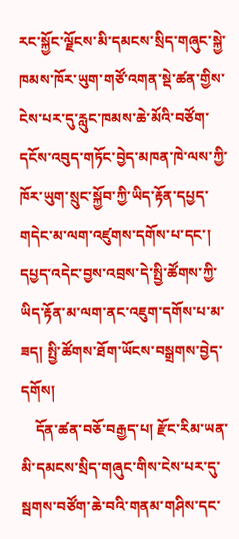རང་སྐྱོང་ལྗོངས་མི་དམངས་སྲིད་གཞུང་སྐྱེ་ཁམས་ཁོར་ཡུག་གཙོ་འགན་སྡེ་ཚན་གྱིས་ངེས་པར་དུ་རླུང་ཁམས་ཆེ་མོའི་བཙོག་དངོས་འབུད་གཏོང་བྱེད་མཁན་ཁེ་ལས་ཀྱི་ཁོར་ཡུག་སྲུང་སྐྱོབ་ཀྱི་ཡིད་རྟོན་དཔྱད་གདེང་མ་ལག་འཛུགས་དགོས་པ་དང་། དཔྱད་འདེང་བྱས་འབྲས་དེ་སྤྱི་ཚོགས་ཀྱི་ཡིད་རྟོན་མ་ལག་ནང་འཇུག་དགོས་པ་མ་ཟད། སྤྱི་ཚོགས་ཐོག་ཡོངས་བསྒྲགས་བྱེད་དགོས།
    དོན་ཚན་བཅོ་བརྒྱད་པ། རྫོང་རིམ་ཡན་མི་དམངས་སྲིད་གཞུང་གིས་ངེས་པར་དུ་སྦགས་བཙོག་ཆེ་བའི་གནམ་གཤིས་དང་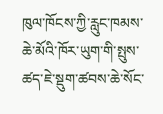ཁུལ་ཁོངས་ཀྱི་རླུང་ཁམས་ཆེ་མོའི་ཁོར་ཡུག་གི་སྤུས་ཚད་ཇེ་སྡུག་ཚབས་ཆེ་སོང་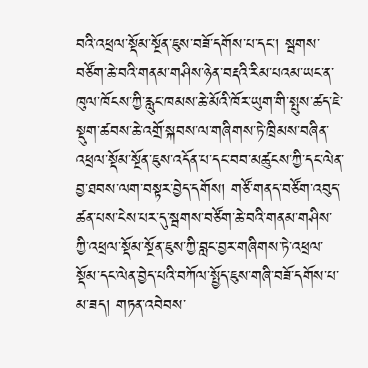བའི་འཕྲལ་སྡོམ་སྔོན་ཇུས་བཟོ་དགོས་པ་དང་། སྦགས་བཙོག་ཆེ་བའི་གནམ་གཤིས་ཉེན་བརྡའི་རིམ་པའམ་ཡང་ན་ཁུལ་ཁོངས་ཀྱི་རླུང་ཁམས་ཆེ་མོའི་ཁོར་ཡུག་གི་སྤུས་ཚད་ཇེ་སྡུག་ཚབས་ཆེ་འགྲོ་སྐབས་ལ་གཞིགས་ཏེ་ཁྲིམས་བཞིན་འཕྲལ་སྡོམ་སྔོན་ཇུས་འདོན་པ་དང་བབ་མཚུངས་ཀྱི་དང་ལེན་བྱ་ཐབས་ལག་བསྟར་བྱེད་དགོས། གཙོ་གནད་བཙོག་འབུད་ཚན་པས་ངེས་པར་དུ་སྦགས་བཙོག་ཆེ་བའི་གནམ་གཤིས་ཀྱི་འཕྲལ་སྡོམ་སྔོན་ཇུས་ཀྱི་བླང་བྱར་གཞིགས་ཏེ་འཕྲལ་སྡོམ་དང་ལེན་བྱེད་པའི་བཀོལ་སྤྱོད་ཇུས་གཞི་བཟོ་དགོས་པ་མ་ཟད། གཏན་འབེབས་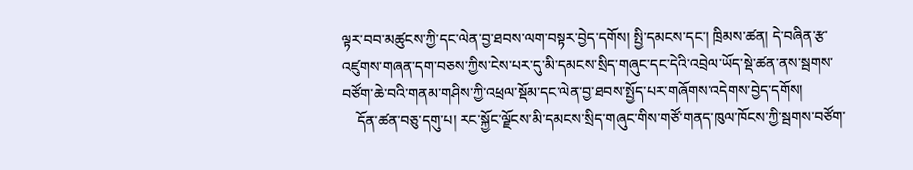ལྟར་བབ་མཚུངས་ཀྱི་དང་ལེན་བྱ་ཐབས་ལག་བསྟར་བྱེད་དགོས། སྤྱི་དམངས་དང་། ཁྲིམས་ཚན། དེ་བཞིན་རྩ་འཛུགས་གཞན་དག་བཅས་ཀྱིས་ངེས་པར་དུ་མི་དམངས་སྲིད་གཞུང་དང་དེའི་འབྲེལ་ཡོད་སྡེ་ཚན་ནས་སྦགས་བཙོག་ཆེ་བའི་གནམ་གཤིས་ཀྱི་འཕྲལ་སྡོམ་དང་ལེན་བྱ་ཐབས་སྤྱོད་པར་གཞོགས་འདེགས་བྱེད་དགོས།
    དོན་ཚན་བཅུ་དགུ་པ། རང་སྐྱོང་ལྗོངས་མི་དམངས་སྲིད་གཞུང་གིས་གཙོ་གནད་ཁུལ་ཁོངས་ཀྱི་སྦགས་བཙོག་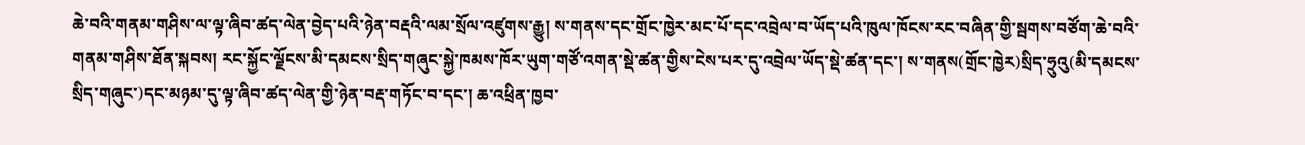ཆེ་བའི་གནམ་གཤིས་ལ་ལྟ་ཞིབ་ཚད་ལེན་བྱེད་པའི་ཉེན་བརྡའི་ལམ་སྲོལ་འཛུགས་རྒྱུ། ས་གནས་དང་གྲོང་ཁྱེར་མང་པོ་དང་འབྲེལ་བ་ཡོད་པའི་ཁུལ་ཁོངས་རང་བཞིན་གྱི་སྦགས་བཙོག་ཆེ་བའི་གནམ་གཤིས་ཐོན་སྐབས། རང་སྐྱོང་ལྗོངས་མི་དམངས་སྲིད་གཞུང་སྐྱེ་ཁམས་ཁོར་ཡུག་གཙོ་འགན་སྡེ་ཚན་གྱིས་ངེས་པར་དུ་འབྲེལ་ཡོད་སྡེ་ཚན་དང་། ས་གནས(གྲོང་ཁྱེར)སྲིད་ཧྲུའུ(མི་དམངས་སྲིད་གཞུང་)དང་མཉམ་དུ་ལྟ་ཞིབ་ཚད་ལེན་གྱི་ཉེན་བརྡ་གཏོང་བ་དང་། ཆ་འཕྲིན་ཁྱབ་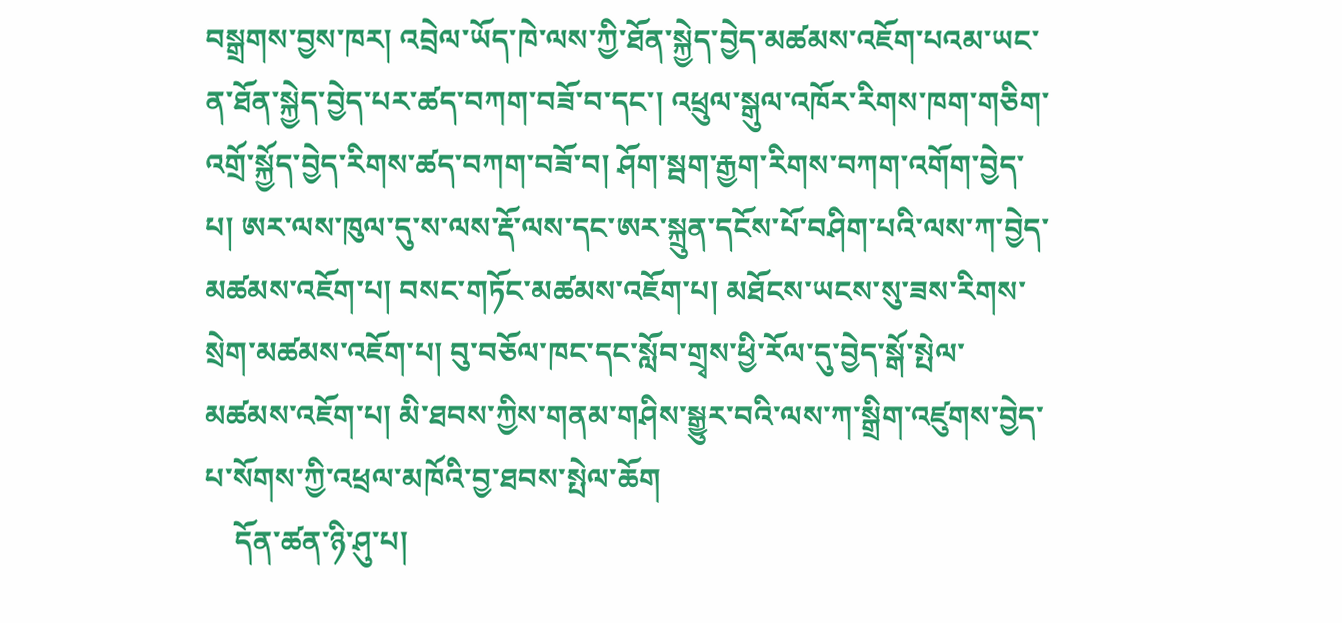བསྒྲགས་བྱས་ཁར། འབྲེལ་ཡོད་ཁེ་ལས་ཀྱི་ཐོན་སྐྱེད་བྱེད་མཚམས་འཇོག་པའམ་ཡང་ན་ཐོན་སྐྱེད་བྱེད་པར་ཚད་བཀག་བཟོ་བ་དང་། འཕྲུལ་སྒུལ་འཁོར་རིགས་ཁག་གཅིག་འགྲོ་སྐྱོད་བྱེད་རིགས་ཚད་བཀག་བཟོ་བ། ཤོག་སྦག་རྒྱག་རིགས་བཀག་འགོག་བྱེད་པ། ཨར་ལས་ཁུལ་དུ་ས་ལས་རྡོ་ལས་དང་ཨར་སྐྲུན་དངོས་པོ་བཤིག་པའི་ལས་ཀ་བྱེད་མཚམས་འཇོག་པ། བསང་གཏོང་མཚམས་འཇོག་པ། མཐོངས་ཡངས་སུ་ཟས་རིགས་སྲེག་མཚམས་འཇོག་པ། བུ་བཅོལ་ཁང་དང་སློབ་གྲྭས་ཕྱི་རོལ་དུ་བྱེད་སྒོ་སྤེལ་མཚམས་འཇོག་པ། མི་ཐབས་ཀྱིས་གནམ་གཤིས་སྒྱུར་བའི་ལས་ཀ་སྒྲིག་འཛུགས་བྱེད་པ་སོགས་ཀྱི་འཕྲལ་མཁོའི་བྱ་ཐབས་སྤེལ་ཆོག
    དོན་ཚན་ཉི་ཤུ་པ།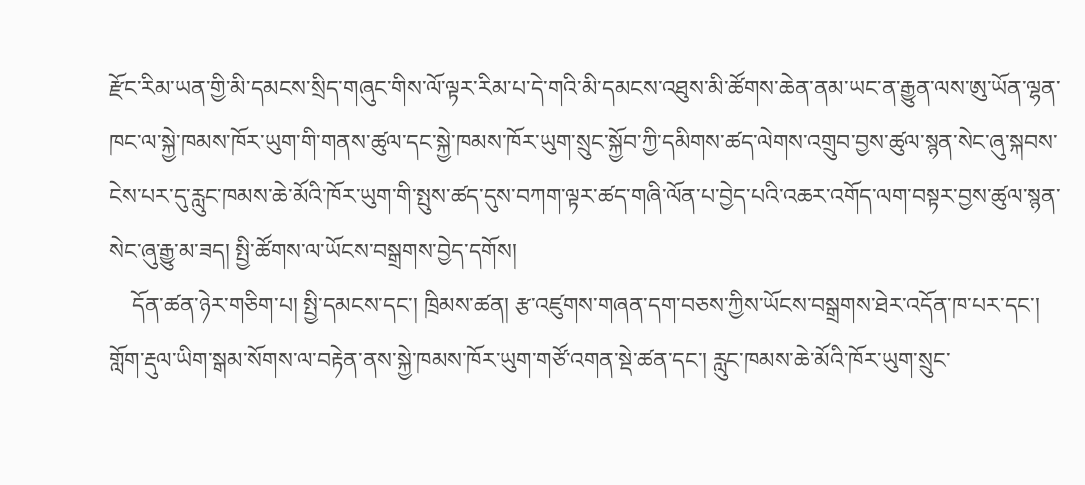རྫོང་རིམ་ཡན་གྱི་མི་དམངས་སྲིད་གཞུང་གིས་ལོ་ལྟར་རིམ་པ་དེ་གའི་མི་དམངས་འཐུས་མི་ཚོགས་ཆེན་ནམ་ཡང་ན་རྒྱུན་ལས་ཨུ་ཡོན་ལྷན་ཁང་ལ་སྐྱེ་ཁམས་ཁོར་ཡུག་གི་གནས་ཚུལ་དང་སྐྱེ་ཁམས་ཁོར་ཡུག་སྲུང་སྐྱོབ་ཀྱི་དམིགས་ཚད་ལེགས་འགྲུབ་བྱས་ཚུལ་སྙན་སེང་ཞུ་སྐབས་ངེས་པར་དུ་རླུང་ཁམས་ཆེ་མོའི་ཁོར་ཡུག་གི་སྤུས་ཚད་དུས་བཀག་ལྟར་ཚད་གཞི་ལོན་པ་བྱེད་པའི་འཆར་འགོད་ལག་བསྟར་བྱས་ཚུལ་སྙན་སེང་ཞུ་རྒྱུ་མ་ཟད། སྤྱི་ཚོགས་ལ་ཡོངས་བསྒྲགས་བྱེད་དགོས།
    དོན་ཚན་ཉེར་གཅིག་པ། སྤྱི་དམངས་དང་། ཁྲིམས་ཚན། རྩ་འཛུགས་གཞན་དག་བཅས་ཀྱིས་ཡོངས་བསྒྲགས་ཐེར་འདོན་ཁ་པར་དང་། གློག་རྡུལ་ཡིག་སྒམ་སོགས་ལ་བརྟེན་ནས་སྐྱེ་ཁམས་ཁོར་ཡུག་གཙོ་འགན་སྡེ་ཚན་དང་། རླུང་ཁམས་ཆེ་མོའི་ཁོར་ཡུག་སྲུང་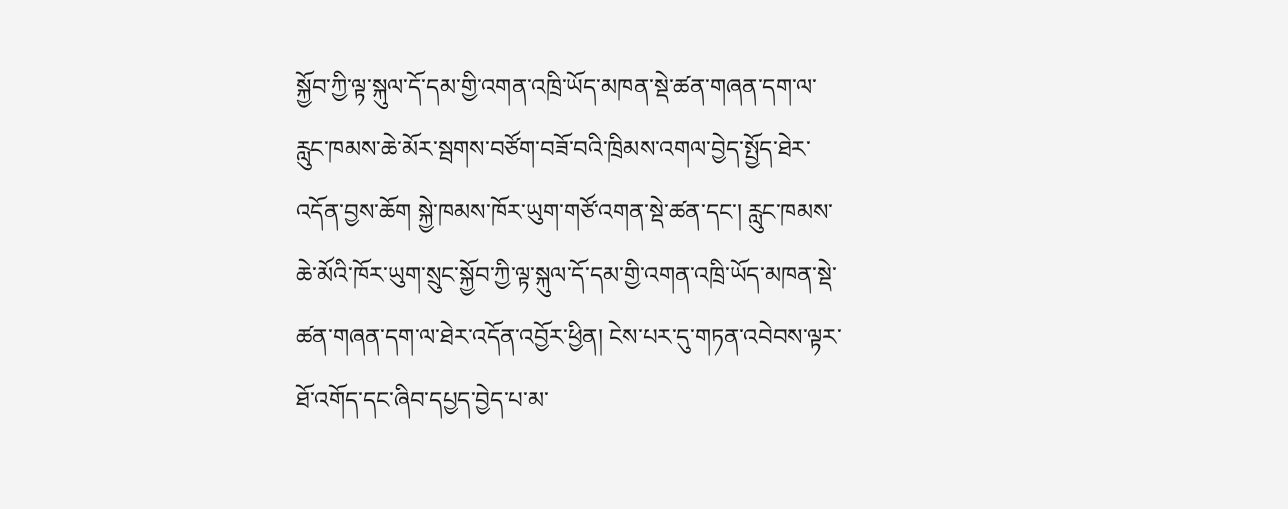སྐྱོབ་ཀྱི་ལྟ་སྐུལ་དོ་དམ་གྱི་འགན་འཁྲི་ཡོད་མཁན་སྡེ་ཚན་གཞན་དག་ལ་རླུང་ཁམས་ཆེ་མོར་སྦགས་བཙོག་བཟོ་བའི་ཁྲིམས་འགལ་བྱེད་སྤྱོད་ཐེར་འདོན་བྱས་ཆོག སྐྱེ་ཁམས་ཁོར་ཡུག་གཙོ་འགན་སྡེ་ཚན་དང་། རླུང་ཁམས་ཆེ་མོའི་ཁོར་ཡུག་སྲུང་སྐྱོབ་ཀྱི་ལྟ་སྐུལ་དོ་དམ་གྱི་འགན་འཁྲི་ཡོད་མཁན་སྡེ་ཚན་གཞན་དག་ལ་ཐེར་འདོན་འབྱོར་ཕྱིན། ངེས་པར་དུ་གཏན་འབེབས་ལྟར་ཐོ་འགོད་དང་ཞིབ་དཔྱད་བྱེད་པ་མ་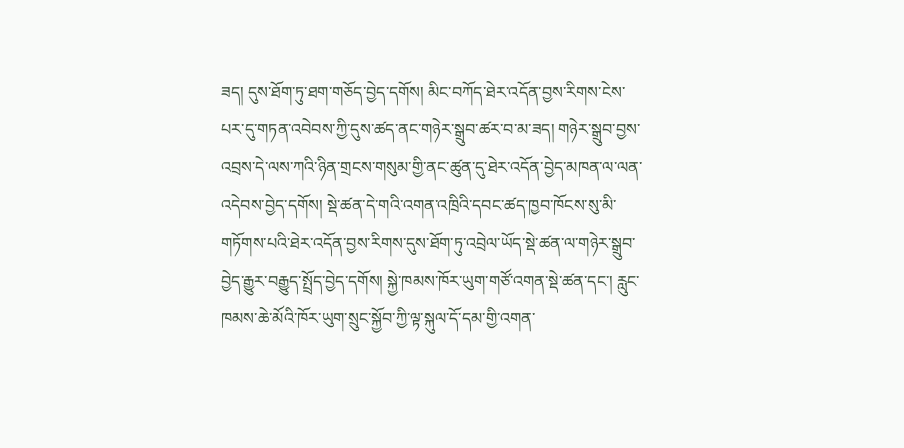ཟད། དུས་ཐོག་ཏུ་ཐག་གཅོད་བྱེད་དགོས། མིང་བཀོད་ཐེར་འདོན་བྱས་རིགས་ངེས་པར་དུ་གཏན་འབེབས་ཀྱི་དུས་ཚད་ནང་གཉེར་སྒྲུབ་ཚར་བ་མ་ཟད། གཉེར་སྒྲུབ་བྱས་འབྲས་དེ་ལས་ཀའི་ཉིན་གྲངས་གསུམ་གྱི་ནང་ཚུན་དུ་ཐེར་འདོན་བྱེད་མཁན་ལ་ལན་འདེབས་བྱེད་དགོས། སྡེ་ཚན་དེ་གའི་འགན་འཁྲིའི་དབང་ཚད་ཁྱབ་ཁོངས་སུ་མི་གཏོགས་པའི་ཐེར་འདོན་བྱས་རིགས་དུས་ཐོག་ཏུ་འབྲེལ་ཡོད་སྡེ་ཚན་ལ་གཉེར་སྒྲུབ་བྱེད་རྒྱུར་བརྒྱུད་སྤྲོད་བྱེད་དགོས། སྐྱེ་ཁམས་ཁོར་ཡུག་གཙོ་འགན་སྡེ་ཚན་དང་། རླུང་ཁམས་ཆེ་མོའི་ཁོར་ཡུག་སྲུང་སྐྱོབ་ཀྱི་ལྟ་སྐུལ་དོ་དམ་གྱི་འགན་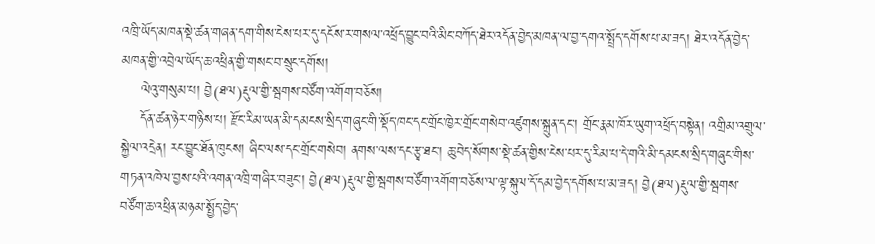འཁྲི་ཡོད་མཁན་སྡེ་ཚན་གཞན་དག་གིས་ངེས་པར་དུ་དངོས་ར་གསལ་འཕྲོད་བྱུང་བའི་མིང་བཀོད་ཐེར་འདོན་བྱེད་མཁན་ལ་བྱ་དགའ་སྤྲོད་དགོས་པ་མ་ཟད། ཐེར་འདོན་བྱེད་མཁན་གྱི་འབྲེལ་ཡོད་ཆ་འཕྲིན་གྱི་གསང་བ་སྲུང་དགོས།
    ལེའུ་གསུམ་པ། བྱེ(ཐལ)རྡུལ་གྱི་སྦགས་བཙོག་འགོག་བཅོས།
    དོན་ཚན་ཉེར་གཉིས་པ། རྫོང་རིམ་ཡན་མི་དམངས་སྲིད་གཞུང་གི་སྡོད་ཁང་དང་གྲོང་ཁྱེར་གྲོང་གསེབ་འཛུགས་སྐྲུན་དང་། གྲོང་རྣམ་ཁོར་ཡུག་འཕྲོད་བསྟེན། འགྲིམ་འགྲུལ་སྐྱེལ་འདྲེན། རང་བྱུང་ཐོན་ཁུངས། ཞིང་ལས་དང་གྲོང་གསེབ། ནགས་ལས་དང་རྩྭ་ཐང་། ཆུ་བེད་སོགས་སྡེ་ཚན་གྱིས་ངེས་པར་དུ་རིམ་པ་དེ་གའི་མི་དམངས་སྲིད་གཞུང་གིས་གཏན་འཁེལ་བྱས་པའི་འགན་འཁྲི་གཞིར་བཟུང་། བྱེ(ཐལ)རྡུལ་གྱི་སྦགས་བཙོག་འགོག་བཅོས་ལ་ལྟ་སྐུལ་དོ་དམ་བྱེད་དགོས་པ་མ་ཟད། བྱེ(ཐལ)རྡུལ་གྱི་སྦགས་བཙོག་ཆ་འཕྲིན་མཉམ་སྤྱོད་བྱེད་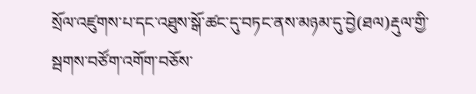སྲོལ་འཛུགས་པ་དང་འཐུས་སྒོ་ཚང་དུ་བཏང་ནས་མཉམ་དུ་བྱེ(ཐལ)རྡུལ་གྱི་སྦགས་བཙོག་འགོག་བཅོས་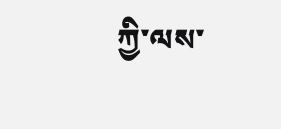ཀྱི་ལས་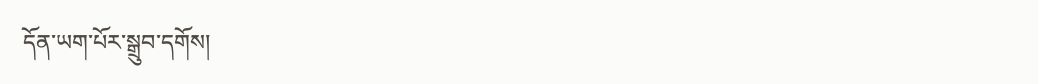དོན་ཡག་པོར་སྒྲུབ་དགོས།